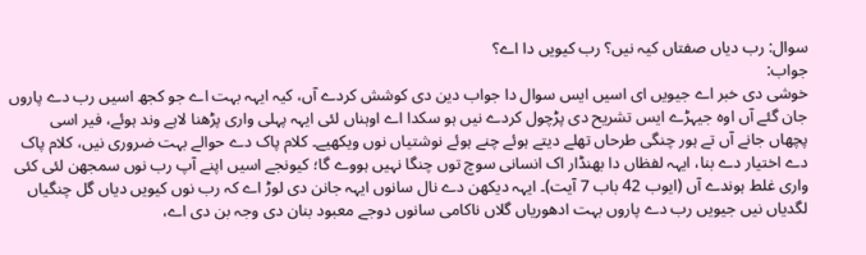سوال: رب دیاں صفتاں کیہ نیں؟ رب کیویں دا اے؟
جواب:
خوشی دی خبر اے جیویں ای اسیں ایس سوال دا جواب دین دی کوشش کردے آں، کیہ ایہہ بہت اے جو کجھ اسیں رب دے پاروں جان گئے آں اوہ جیہڑے ایس تشریح دی پڑچول کردے نیں ہو سکدا اے اوہناں لئی ایہہ پہلی واری پڑھنا لاہے وند ہوئے، فیر اسی پچھاں جانے آں تے ہور چنگی طرحاں تھلے دیتے ہوئے چنے ہوئے نوشتیاں نوں ویکھیے۔ کلام پاک دے حوالے بہت ضروری نیں، کلام پاک دے اختیار دے بنا، ایہہ لفظاں دا بھنڈار اک انسانی سوچ توں چنگا نہیں ہووے گا؛ کیونجے اسیں اپنے آپ رب نوں سمجھن لئی کئی واری غلط ہوندے آں (ایوب 42 باب 7 آیت)۔ ایہہ دیکھن دے نال سانوں ایہہ جانن دی لوڑ اے کہ رب نوں کیویں دیاں گل چنگیاں لگدیاں نیں جیویں رب دے پاروں بہت ادھوریاں گلاں ناکامی سانوں دوجے معبود بنان دی وجہ بن دی اے،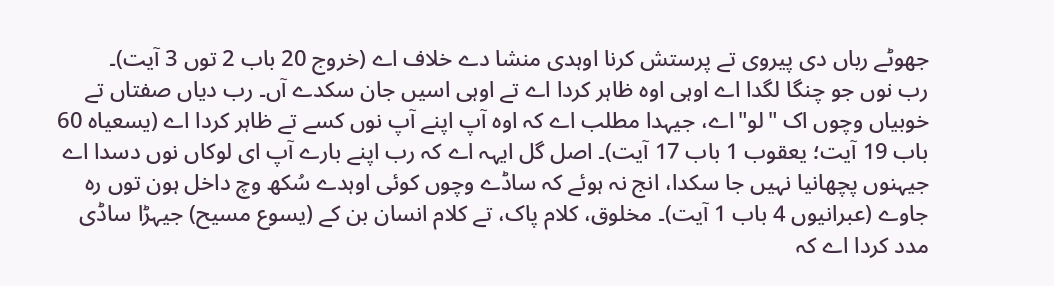جھوٹے رباں دی پیروی تے پرستش کرنا اوہدی منشا دے خلاف اے (خروج 20 باب 2 توں 3 آیت)۔
رب نوں جو چنگا لگدا اے اوہی اوہ ظاہر کردا اے تے اوہی اسیں جان سکدے آں۔ رب دیاں صفتاں تے خوبیاں وچوں اک "لو"اے، جیہدا مطلب اے کہ اوہ آپ اپنے آپ نوں کسے تے ظاہر کردا اے (یسعیاہ 60 باب 19 آیت؛ یعقوب 1 باب 17 آیت)۔ اصل گل ایہہ اے کہ رب اپنے بارے آپ ای لوکاں نوں دسدا اے جیہنوں پچھانیا نہیں جا سکدا، انج نہ ہوئے کہ ساڈے وچوں کوئی اوہدے سُکھ وچ داخل ہون توں رہ جاوے (عبرانیوں 4 باب 1 آیت)۔ مخلوق، کلام پاک، تے کلام انسان بن کے (یسوع مسیح) جیہڑا ساڈی مدد کردا اے کہ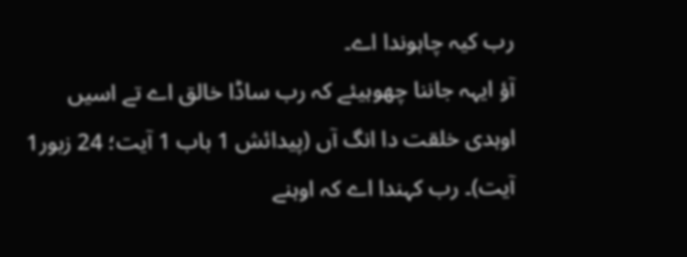رب کیہ چاہوندا اے۔
آؤ ایہہ جاننا چھوہیئے کہ رب ساڈا خالق اے تے اسیں اوہدی خلقت دا انگ آں (پیدائش 1 باب 1 آیت؛ 24 زبور1 آیت)۔ رب کہندا اے کہ اوہنے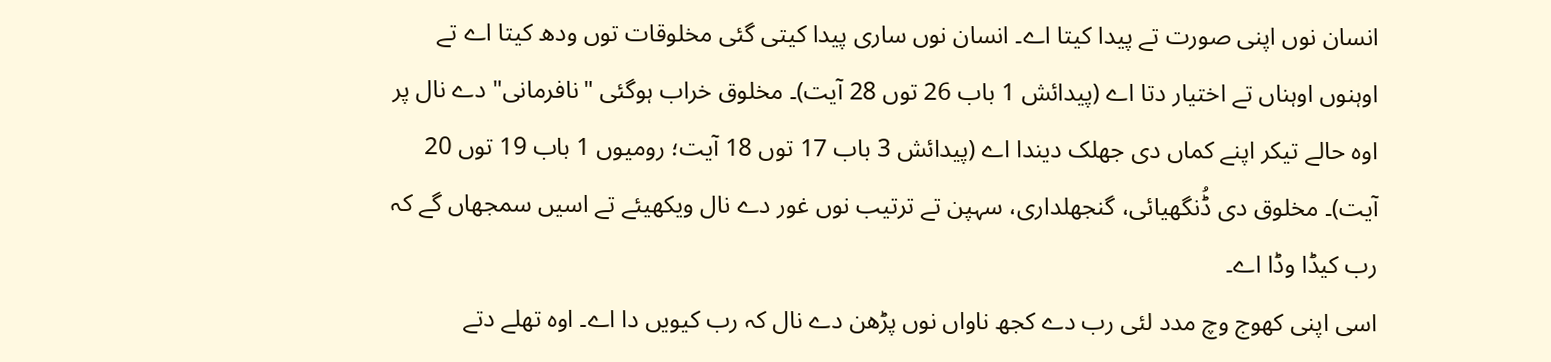انسان نوں اپنی صورت تے پیدا کیتا اے۔ انسان نوں ساری پیدا کیتی گئی مخلوقات توں ودھ کیتا اے تے اوہنوں اوہناں تے اختیار دتا اے (پیدائش 1 باب 26 توں 28 آیت)۔ مخلوق خراب ہوگئی "نافرمانی" دے نال پر اوہ حالے تیکر اپنے کماں دی جھلک دیندا اے (پیدائش 3 باب 17 توں 18 آیت؛ رومیوں 1 باب 19 توں 20 آیت)۔ مخلوق دی ڈُنگھیائی، گنجھلداری، سہپن تے ترتیب نوں غور دے نال ویکھیئے تے اسیں سمجھاں گے کہ رب کیڈا وڈا اے۔
اسی اپنی کھوج وچ مدد لئی رب دے کجھ ناواں نوں پڑھن دے نال کہ رب کیویں دا اے۔ اوہ تھلے دتے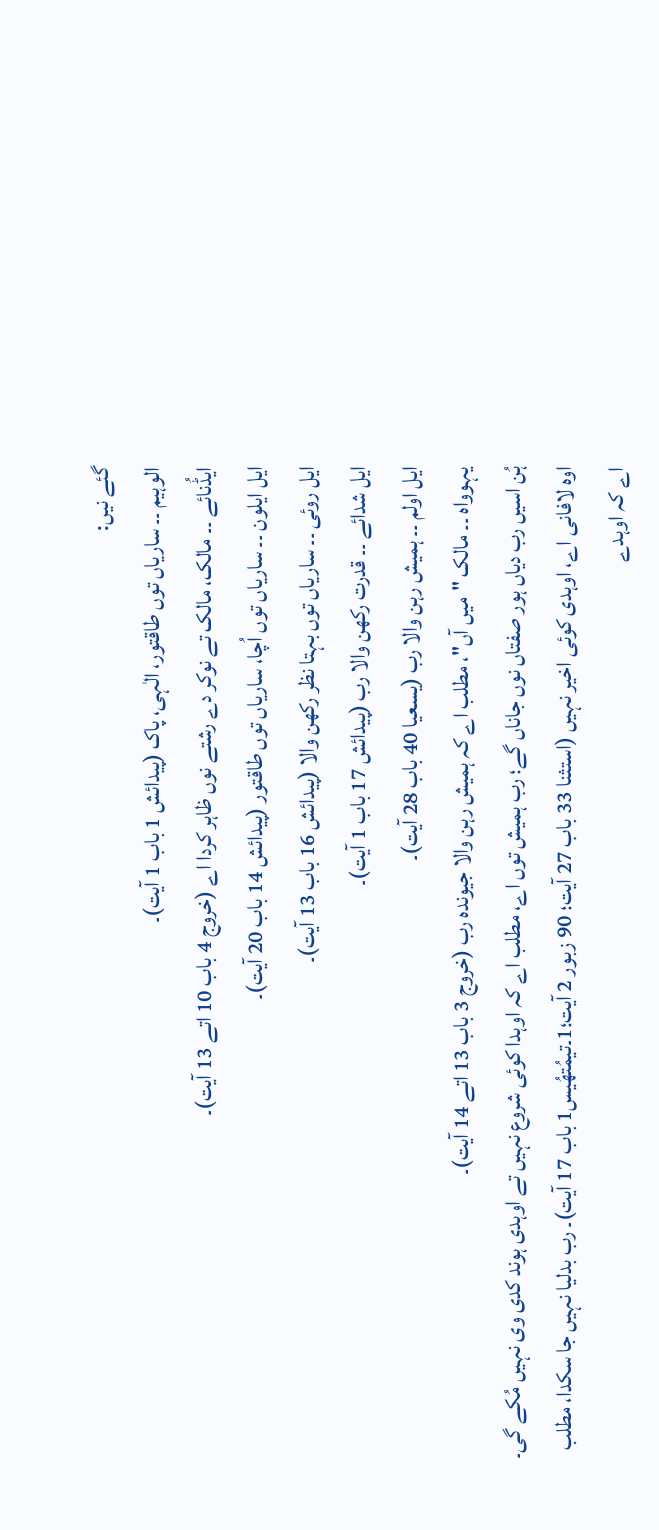گئے نیں:
الوہیم ۔۔ ساریاں توں طاقتور، الٰہی، پاک (پیدائش 1 باب 1 آیت)۔
ایڈُنائے ۔۔ مالک، مالک تے نوکر دے رشتے نوں ظاہر کردا اے (خروج 4 باب 10 اتے 13 آیت)۔
ایل ایلون ۔۔ ساریاں توں اُچا، ساریاں توں طاقتور (پیدائش 14 باب 20 آیت)۔
ایل روئی ۔۔ ساریاں توں بہتا نظر رکھن والا (پیدائش 16 باب 13 آیت)۔
ایل شدائے ۔۔ قدرت رکھن والا رب (پیدائش 17 باب 1 آیت)۔
ایل اولم ۔۔ ہمیش رہن والا رب (یسعیا 40 باب 28 آیت)۔
یہوواہ ۔۔ مالک "میں آں"، مطلب اے کہ ہمیش رہن والا جیوندہ رب (خروج 3 باب 13 اتے 14 آیت)۔
ہُن اسیں رب دیاں ہور صفتاں نوں جاناں گے؛ رب ہمیش توں اے، مطلب اے کہ اوہدا کوئی شروع نہیں تے اوہدی ہوند کدی وی نہیں مُکے گی۔ اوہ لافانی اے، اوہدی کوئی اخیر نہیں (استثنا 33 باب 27 آیت؛ 90 زبور 2 آیت؛1۔تیمُتھُیس1 باب 17 آیت)۔ رب بدلیا نہیں جا سکدا، مطلب اے کہ اوہدے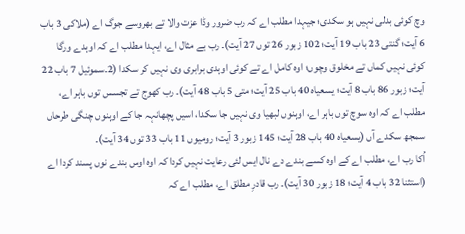وچ کوئی بدلی نہیں ہو سکدی؛ جیہدا مطلب اے کہ رب ضرور وڈا عزت والا تے بھروسے جوگ اے (ملاکی 3 باب 6 آیت؛ گنتی 23 باب 19 آیت؛ 102 زبور 26 توں 27 آیت)۔ رب بے مثال اے، ایہدا مطلب اے کہ اوہدے ورگا کوئی نہیں کماں تے مخلوق وچوں؛ اوہ کامل اے تے کوئی اوہدی برابری وی نہیں کر سکدا (2۔سموئیل 7 باب 22 آیت؛ زبور 86 باب 8 آیت؛ یسعیاہ 40 باب 25 آیت؛ متی 5 باب 48 آیت)۔ رب کھوج تے تجسس توں باہر اے، مطلب اے کہ اوہ سوچ توں باہر اے، اوہنوں لبھیا وی نہیں جا سکدا، اسیں پچھانہہ جا کے اوہنوں چنگی طرحاں سمجھ سکدے آں (یسعیاہ 40 باب 28 آیت؛ 145 زبور 3 آیت؛ رومیوں 11 باب 33 توں 34 آیت)۔
اُکا رب اے، مطلب اے کے اوہ کسے بندے دے نال ایس لئی رعایت نہیں کردا کہ اوہ اوس بندے نوں پسند کردا اے (استثنا 32 باب 4 آیت؛ 18 زبور 30 آیت)۔ رب قادرِ مطلق اے، مطلب اے کہ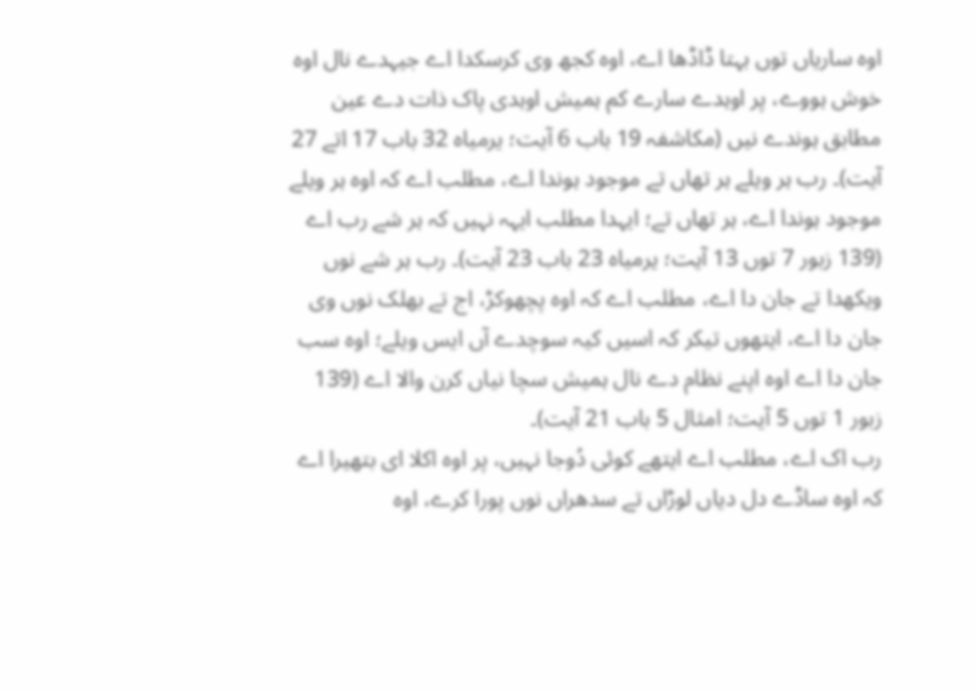اوہ ساریاں توں بہتا ڈاڈھا اے، اوہ کجھ وی کرسکدا اے جیہدے نال اوہ خوش ہووے، پر اوہدے سارے کم ہمیش اوہدی پاک ذات دے عین مطابق ہوندے نیں (مکاشفہ 19 باب 6 آیت؛ یرمیاہ 32 باب 17 اتے 27 آیت)۔ رب ہر ویلے ہر تھاں تے موجود ہوندا اے، مطلب اے کہ اوہ ہر ویلے موجود ہوندا اے، ہر تھاں تے؛ ایہدا مطلب ایہہ نہیں کہ ہر شے رب اے (139 زبور 7 توں 13 آیت؛ یرمیاہ 23 باب 23 آیت)۔ رب ہر شے نوں ویکھدا تے جان دا اے، مطلب اے کہ اوہ پچھوکڑ، اج تے بھلک نوں وی جان دا اے، ایتھوں تیکر کہ اسیں کیہ سوچدے آں ایس ویلے؛ اوہ سب جان دا اے اوہ اپنے نظام دے نال ہمیش سچا نیاں کرن والا اے (139 زبور 1 توں 5 آیت؛ امثال 5 باب 21 آیت)۔
رب اک اے، مطلب اے ایتھے کوئی دُوجا نہیں، پر اوہ اکلا ای بتھیرا اے کہ اوہ ساڈے دل دیاں لوڑاں تے سدھراں نوں پورا کرے، اوہ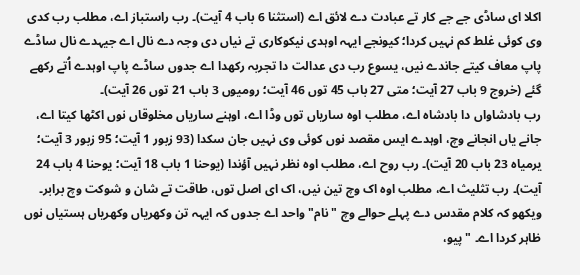اکلا ای ساڈی جے جے کار تے عبادت دے لائق اے (استثنا 6 باب 4 آیت)۔ رب راستباز اے، مطلب رب کدی وی کوئی غلط کم نہیں کردا؛ کیونجے ایہہ اوہدی نیکوکاری تے نیاں دی وجہ دے نال اے جیہدے نال ساڈے پاپ معاف کیتے جاندے نیں، یسوع رب دی عدالت دا تجربہ رکھدا اے جدوں ساڈے پاپ اوہدے اُتے رکھے گئے (خروج 9 باب 27 آیت؛ متی 27 باب 45 توں 46 آیت؛ رومیوں 3 باب 21 توں 26 آیت)۔
رب بادشاواں دا بادشاہ اے، مطلب اوہ ساریاں توں وڈا اے، اوہنے ساریاں مخلوقاں نوں اکٹھا کیتا اے، جانے یاں انجانے وچ، اوہدے ایس مقصد نوں کوئی وی نہیں جان سکدا (93 زبور 1 آیت؛ 95 زبور 3 آیت؛ یرمیاہ 23 باب 20 آیت)۔ رب روح اے، مطلب اوہ نظر نہیں آؤندا (یوحنا 1 باب 18 آیت؛ یوحنا 4 باب 24 آیت)۔ رب تثلیث اے، مطلب اوہ اک وچ تین نیں، اک ای اصل توں، طاقت تے شان و شوکت وچ برابر۔ ویکھو کہ کلام مقدس دے پہلے حوالے وچ "نام" واحد اے جدوں کہ ایہہ تن وکھریاں وکھریاں ہستیاں نوں ظاہر کردا اے۔ "پیو،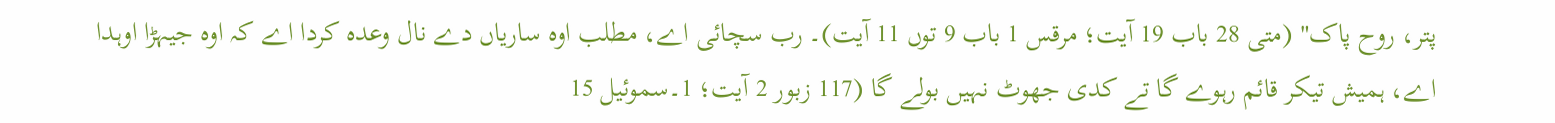پتر، روح پاک" (متی 28 باب 19 آیت؛ مرقس 1 باب 9 توں 11 آیت)۔ رب سچائی اے، مطلب اوہ ساریاں دے نال وعدہ کردا اے کہ اوہ جیہڑا اوہدا اے، ہمیش تیکر قائم رہوے گا تے کدی جھوٹ نہیں بولے گا (117 زبور 2 آیت؛ 1۔سموئیل 15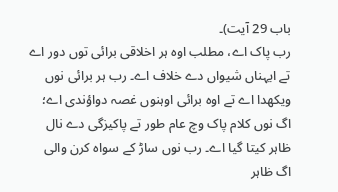باب 29 آیت)۔
رب پاک اے، مطلب اوہ ہر اخلاقی برائی توں دور اے تے ایہناں شیواں دے خلاف اے۔ رب ہر برائی نوں ویکھدا اے تے اوہ برائی اوہنوں غصہ دواؤندی اے؛ اگ نوں کلام پاک وچ عام طور تے پاکیزگی دے نال ظاہر کیتا گیا اے۔ رب نوں ساڑ کے سواہ کرن والی اگ ظاہر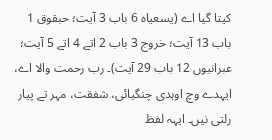کیتا گیا اے (یسعیاہ 6 باب 3 آیت؛ حبقوق 1 باب 13 آیت؛ خروج 3 باب 2 اتے 4 اتے 5 آیت؛ عبرانیوں 12 باب 29 آیت)۔ رب رحمت والا اے، ایہدے وچ اوہدی چنگیائی، شفقت، مہر تے پیار رلتی نیں۔ ایہہ لفظ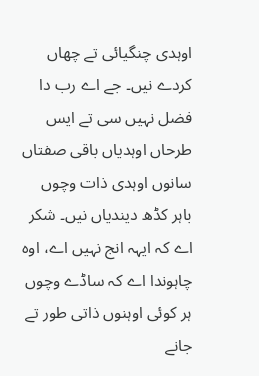اوہدی چنگیائی تے چھاں کردے نیں۔ جے اے رب دا فضل نہیں سی تے ایس طرحاں اوہدیاں باقی صفتاں سانوں اوہدی ذات وچوں باہر کڈھ دیندیاں نیں۔ شکر اے کہ ایہہ انج نہیں اے، اوہ چاہوندا اے کہ ساڈے وچوں ہر کوئی اوہنوں ذاتی طور تے جانے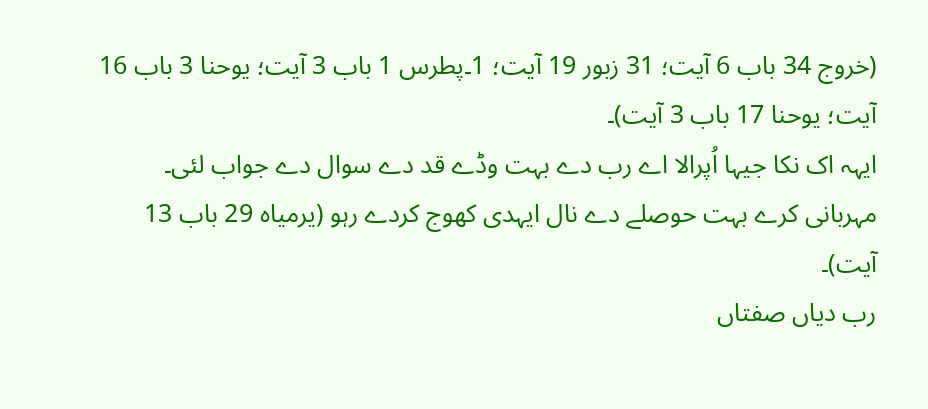(خروج 34 باب 6 آیت؛ 31 زبور 19 آیت؛ 1۔پطرس 1 باب 3 آیت؛ یوحنا 3 باب 16 آیت؛ یوحنا 17 باب 3 آیت)۔
ایہہ اک نکا جیہا اُپرالا اے رب دے بہت وڈے قد دے سوال دے جواب لئی۔ مہربانی کرے بہت حوصلے دے نال ایہدی کھوج کردے رہو (یرمیاہ 29 باب 13 آیت)۔
رب دیاں صفتاں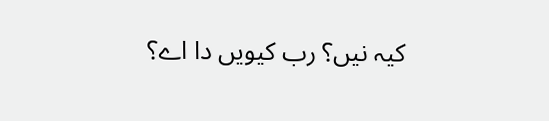کیہ نیں؟ رب کیویں دا اے؟